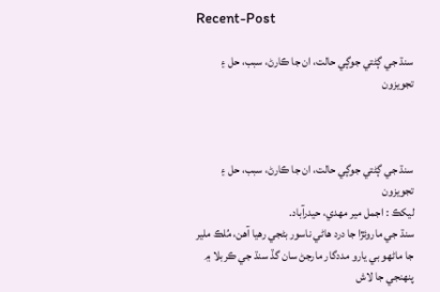Recent-Post

سنڌ جي ڳڻتي جوڳي حالت، ان جا ڪارڻ، سبب، حل ۽ تجويزون



سنڌ جي ڳڻتي جوڳي حالت، ان جا ڪارڻ، سبب، حل ۽ تجويزون
ليکڪ : اجمل مير مهدي، حيدرآباد.
سنڌ جي ماروئڙا جا درد هاڻي ناسور بڻجي رهيا آهن، مُلڪ ملير جا ماڻهو بي يارو مددگار مارجڻ سان گڏ سنڌ جي ڪربلا ۾ پنهنجي جا لاش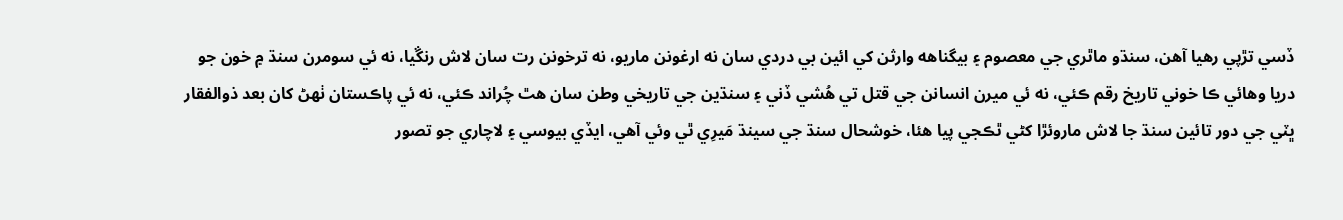ڏسي تڙپي رهيا آهن، سنڌو ماٿري جي معصوم ۽ بيگناهه وارثن کي ائين بي دردي سان نه ارغونن ماريو، نه ترخونن رت سان لاش رنڱيا، نه ئي سومرن سنڌ ۾ خون جو دريا وهائي ڪا خوني تاريخ رقم ڪئي، نه ئي ميرن انسانن جي قتل تي هُشي ڏني ۽ سنڌين جي تاريخي وطن سان هٿ چُراند ڪئي، نه ئي پاڪستان ٺهڻ کان بعد ذوالفقار ڀٽي جي دور تائين سنڌ جا لاش ماروئڙا کڻي ٿڪجي پيا هئا، خوشحال سنڌ جي سينڌ مَيرِي ٿي وئي آهي، ايڏي بيوسي ۽ لاچاري جو تصور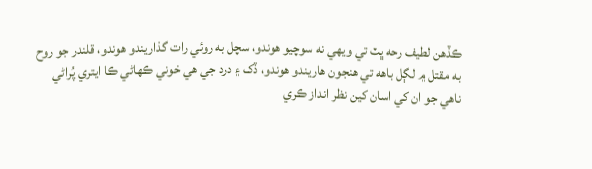ڪڏهن لطيف رحه ڀٽ تي ويهي نه سوچيو هوندو، سچل به روئي رات گذاريندو هوندو، قلندر جو روح به مقتل ۾ لڳل باهه تي هنجون هاريندو هوندو، ڏک ۽ درد جي هي خوني ڪهاڻي ڪا ايتري پُراڻي ناهي جو ان کي اسان کين نظر انداز ڪري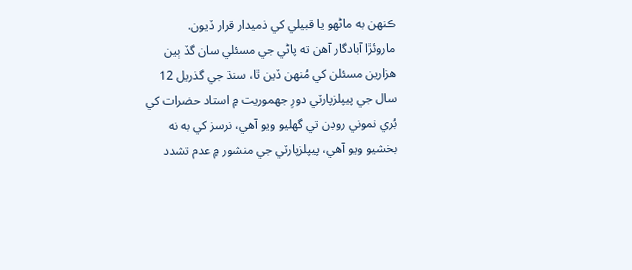ڪنهن به ماڻهو يا قبيلي کي ذميدار قرار ڏيون.
ماروئڙا آبادگار آهن ته پاڻي جي مسئلي سان گڏ ٻين هزارين مسئلن کي مُنهن ڏين ٿا، سنڌ جي گذريل 12 سال جي پيپلزپارٽي دورِ جهموريت ۾ استاد حضرات کي بُري نموني روڊن تي گهليو ويو آهي، نرسز کي به نه بخشيو ويو آهي، پيپلزپارٽي جي منشور ۾ عدم تشدد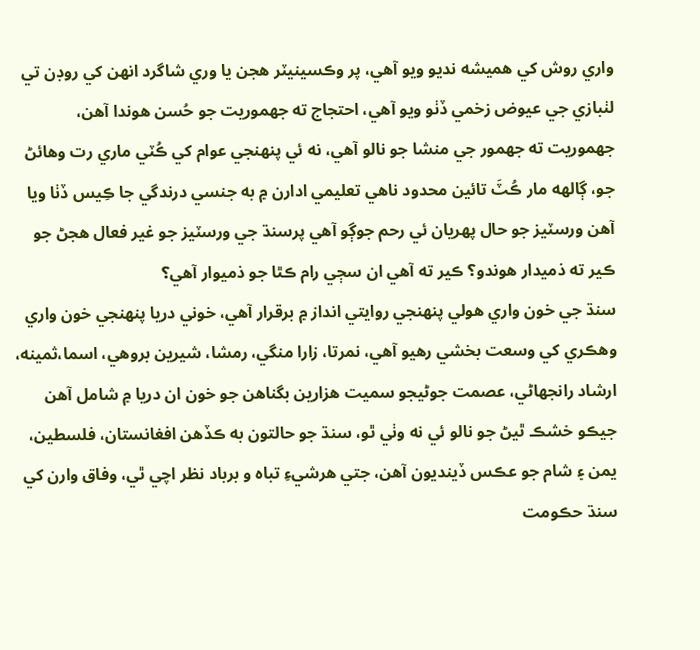واري روش کي هميشه نديو ويو آهي، پر وڪسينيٽر هجن يا وري شاگرد انهن کي روڊن تي لٺبازي جي عيوض زخمي ڏٺو ويو آهي، احتجاج ته جهموريت جو حُسن هوندا آهن، جهموريت ته جهمور جي منشا جو نالو آهي، نه ئي پنهنجي عوام کي ڪُٽي ماري رت وهائڻ جو، ڳالهه مار ڪُٽَ تائين محدود ناهي تعليمي ادارن ۾ به جنسي درندگي جا ڪِيس ڏٺا ويا آهن ورسٽيز جو حال پهريان ئي رحم جوڳو آهي پرسنڌ جي ورسٽيز جو غير فعال هجڻ جو ڪير ته ذميدار هوندو؟ ڪير ته آهي ان سڄي رام ڪٿا جو ذميوار آهي؟
سنڌ جي خون واري هولي پنهنجي روايتي انداز ۾ برقرار آهي، خوني دريا پنهنجي خون واري وهڪري کي وسعت بخشي رهيو آهي، نمرتا، زارا منگي، رمشا، شيرين بروهي، اسما،ثمينه، ارشاد رانجهاڻي، عصمت جوڻيجو سميت هزارين بگناهن جو خون ان دريا ۾ شامل آهن جيڪو خشڪ ٿيڻ جو نالو ئي نه وٺي ٿو، سنڌ جو حالتون به ڪڏهن افغانستان، فلسطين، يمن ۽ شام جو عڪس ڏينديون آهن، جتي هرشيءِ تباه و برباد نظر اچي ٿي، وفاق وارن کي سنڌ حڪومت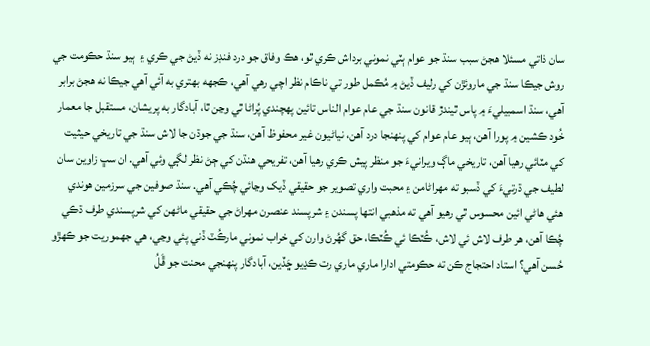سان ذاتي مسئلا هجڻ سبب سنڌ جو عوام ٻٽي نموني برداش ڪري ٿو، هڪ وفاق جو درد فنڊز نه ڏيڻ جي ڪري ۽  ٻيو سنڌ حڪومت جي روش جيڪا سنڌ جي ماروئڙن کي رليف ڏيڻ ۾ مُڪمل طور تي ناڪام نظر اچي رهي آهي، ڪجهه بهتري به آئي آهي جيڪا نه هجڻ برابر آهي، سنڌ اسمبيليءَ ۾ پاس ٿيندڙ قانون سنڌ جي عام عوام الناس تائين پهچندي پُراڻا ٿي وڃن ٿا، آبادگار به پريشان، مستقبل جا معمار خُود ڪشين ۾ پورا آهن، ٻيو عام عوام کي پنهنجا درد آهن، نياڻيون غير محفوظ آهن، سنڌ جي جوڌن جا لاش سنڌ جي تاريخي حيثيت کي مٽائي رهيا آهن، تاريخي ماڳ ويرانيءَ جو منظر پيش ڪري رهيا آهن، تفريحي هنڌن کي ڄڻ نظر لڳي وئي آهي. ان سڀ زاوين سان لطيف جي ڌرتيءَ کي ڏسبو ته مهراڻامن ۽ محبت واري تصوير جو حقيقي ڏيک وڃائي چُڪي آهي. سنڌ صوفين جي سرزمين هوندي هئي هاڻي ائين محسوس ٿي رهيو آهي ته مذهبي انتها پسندن ۽ شرپسند عنصرن مهراڻ جي حقيقي ماڻهن کي شرپسندي طرف ڌڪي چُڪا آهن، هر طرف لاش ئي لاش، ڪُٽڪا ئي ڪُٽڪا، حق گهُرڻ وارن کي خراب نموني مارڪُٽ ڏني پئي وڃي، هي جهموريت جو ڪهڙو حُسن آهي؟ استاد احتجاج ڪن ته حڪومتي ادارا ماري ماري رت ڪڍيو ڇَڏين، آبادگار پنهنجي محنت جو ڦَلُ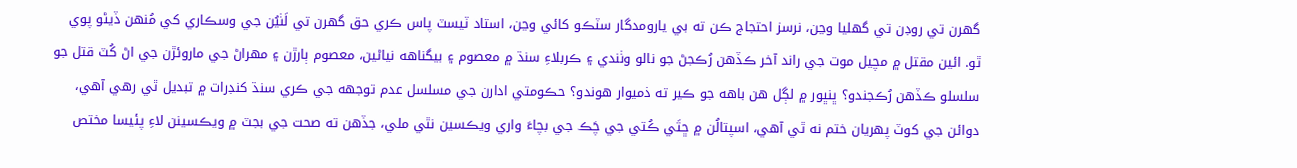گهرن تي روڊن تي گهليا وڃن، نرسز احتجاج ڪن ته بي يارومدگار سٽڪو کائي وڃن، استاد ٽيسٽ پاس ڪري حق گهرن تي لَٺيُن جي وسڪاري کي مُنهن ڏيڻو پوي ٿو. ائين مقتل ۾ مچيل موت جي راند آخر ڪڏهن رُڪجڻ جو نالو وٺندي ۽ ڪربلاءِ سنڌ ۾ معصوم ۽ بيگناهه نياڻين، معصوم ٻارڙن ۽ مهراڻ جي ماروئڙن جي اڻ کُٽ قتل جو سلسلو ڪڏهن رُڪجندو؟ ڀنڀور ۾ لڳل هن باهه جو ڪير ته ذميوار هوندو؟ حڪومتي ادارن جي مسلسل عدم توجهه جي ڪري سنڌ کنڊرات ۾ تبديل ٿي رهي آهي، دوائن جي کوٽ پهريان ختم نه ٿي آهي، اسپتالُن ۾ ڇتَي ڪُتي جي چَڪ جي بچاءَ واري ويڪسين نٿي ملي، جڏهن ته صحت جي بجٽ ۾ ويڪسينن لاءِ پئيسا مختص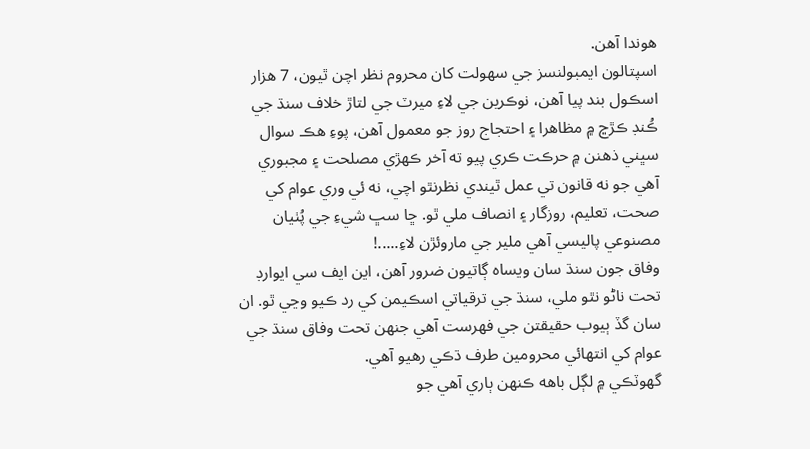هوندا آهن.
اسپتالون ايمبولنسز جي سهولت کان محروم نظر اچن ٿيون، 7 هزار اسڪول بند پيا آهن، نوڪرين جي لاءِ ميرٽ جي لتاڙ خلاف سنڌ جي ڪُنڊ ڪڙڇ ۾ مظاهرا ۽ احتجاج روز جو معمول آهن، پوءِ هڪ سوال سڀني ذهنن ۾ حرڪت ڪري پيو ته آخر ڪهڙي مصلحت ۽ مجبوري آهي جو نه قانون تي عمل ٿيندي نظرنٿو اچي، نه ئي وري عوام کي صحت، تعليم، روزگار ۽ انصاف ملي ٿو. ڇا سڀ شيءِ جي پُٺيان مصنوعي پاليسي آهي ملير جي ماروئڙن لاءِ.....!
وفاق جون سنڌ سان ويساه ڳاتيون ضرور آهن، اين ايف سي ايوارڊ تحت ناڻو نٿو ملي، سنڌ جي ترقياتي اسڪيمن کي رد ڪيو وڃي ٿو. ان سان گڏ ٻيوب حقيقتن جي فهرست آهي جنهن تحت وفاق سنڌ جي عوام کي انتهائي محرومين طرف ڌڪي رهيو آهي.
گهوٽڪي ۾ لڳل باهه ڪنهن ٻاري آهي جو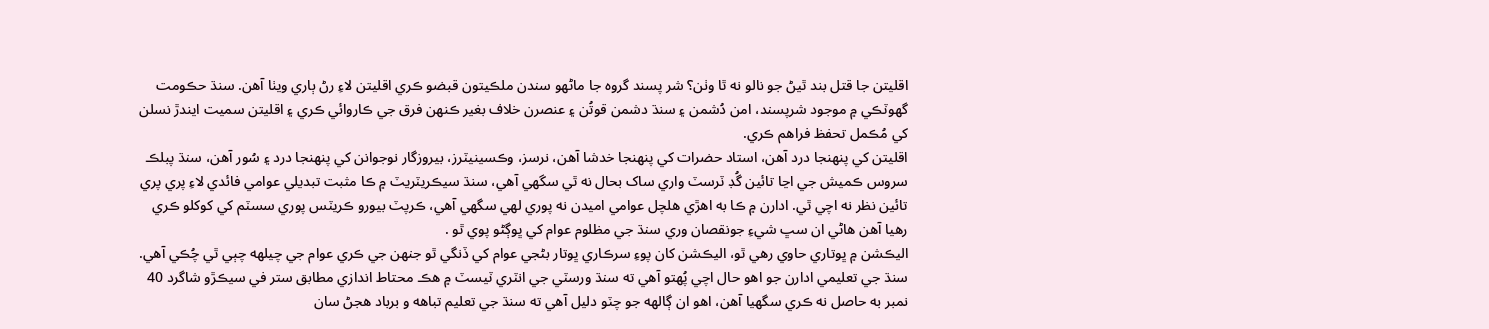اقليتن جا قتل بند ٿيڻ جو نالو نه ٿا وٺن؟ شر پسند گروه جا ماڻهو سندن ملڪيتون قبضو ڪري اقليتن لاءِ رڻ ٻاري ويٺا آهن. سنڌ حڪومت گهوٽڪي ۾ موجود شرپسند، امن دُشمن ۽ سنڌ دشمن قوتُن ۽ عنصرن خلاف بغير ڪنهن فرق جي ڪاروائي ڪري ۽ اقليتن سميت ايندڙ نسلن کي مُڪمل تحفظ فراهم ڪري.
اقليتن کي پنهنجا درد آهن، استاد حضرات کي پنهنجا خدشا آهن، نرسز، وڪسينيٽرز، بيروزگار نوجوانن کي پنهنجا درد ۽ سُور آهن، سنڌ پبلڪ سروس ڪميش جي اڃا تائين گُڊ ٽرسٽ واري ساک بحال نه ٿي سگهي آهي، سنڌ سيڪريٽريٽ ۾ ڪا مثبت تبديلي عوامي فائدي لاءِ پري پري تائين نظر نه اچي ٿي. ادارن ۾ ڪا به اهڙي هلچل عوامي اميدن نه پوري لهي سگهي آهي، ڪرپٽ بيورو ڪريٽس پوري سسٽم کي کوکلو ڪري رهيا آهن هاڻي ان سڀ شيءِ جونقصان وري سنڌ جي مظلوم عوام کي ڀوڳڻو پوي ٿو .
اليڪشن ۾ ڀوتاري حاوي رهي ٿو، اليڪشن کان پوءِ سرڪاري ڀوتار بڻجي عوام کي ڏنگي ٿو جنهن جي ڪري عوام جي چيلهه چٻي ٿي چُڪي آهي. سنڌ جي تعليمي ادارن جو اهو حال اچي پُهتو آهي ته سنڌ ورسٽي جي انٽري ٽيسٽ ۾ هڪ محتاط اندازي مطابق ستر في سيڪڙو شاگرد 40 نمبر به حاصل نه ڪري سگهيا آهن، اهو ان ڳالهه جو چٽو دليل آهي ته سنڌ جي تعليم تباهه و برباد هجڻ سان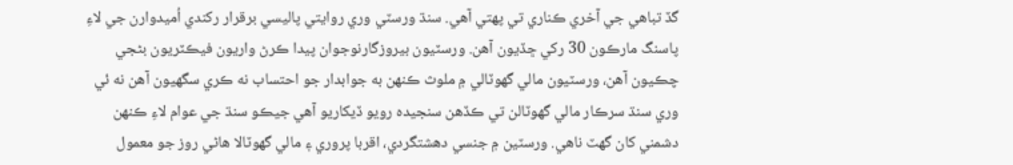گڏ تباهي جي آخري ڪناري تي پهتي آهي. سنڌ ورسٽي وري روايتي پاليسي برقرار رکندي اُميدوارن جي لاءِ پاسنگ مارڪون 30 رکي ڇڏيون آهن. ورسٽيون بيروزگارنوجوان پيدا ڪرڻ واريون فيڪٽريون بڻجي چڪيون آهن، ورسٽيون مالي گهوٽالي ۾ ملوث ڪنهن به جوابدار جو احتساب نه ڪري سگهيون آهن نه ئي وري سنڌ سرڪار مالي گهوٽالن تي ڪڏهن سنجيده رويو ڏيکاريو آهي جيڪو سنڌ جي عوام لاءِ ڪنهن دشمني کان گهٽ ناهي. ورسٽين ۾ جنسي دهشتگردي، اقربا پروري ۽ مالي گهوٽالا هاڻي روز جو معمول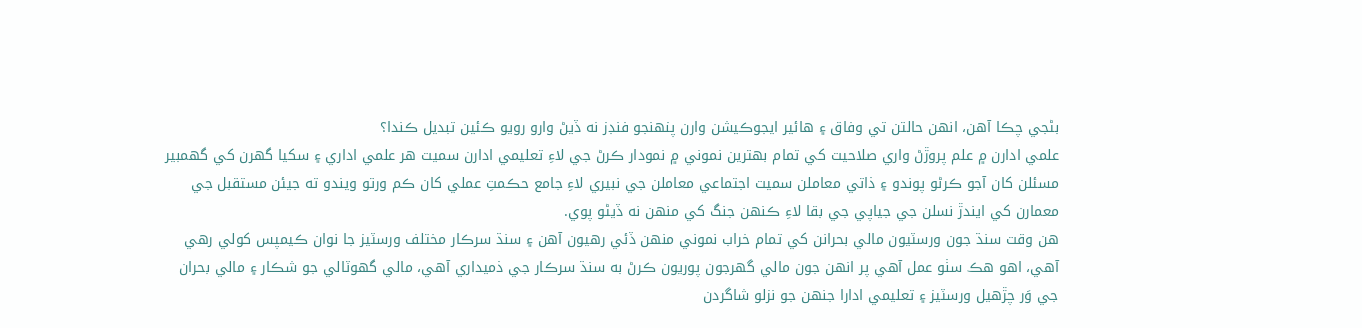بڻجي چڪا آهن، انهن حالتن تي وفاق ۽ هائير ايجوڪيشن وارن پنهنجو فنڊز نه ڏيڻ وارو رويو ڪئين تبديل ڪندا؟
علمي ادارن ۾ علم پروڙڻ واري صلاحيت کي تمام بهترين نموني ۾ نمودار ڪرڻ جي لاءِ تعليمي ادارن سميت هر علمي اداري ۽ سکيا گهرن کي گهمبير مسئلن کان آجو ڪرڻو پوندو ۽ ذاتي معاملن سميت اجتماعي معاملن جي نبيري لاءِ جامع حڪمتِ عملي کان ڪم ورتو ويندو ته جيئن مستقبل جي معمارن کي ايندڙ نسلن جي جياپي جي بقا لاءِ ڪنهن جنگ کي منهن نه ڏيڻو پوي.
هن وقت سنڌ جون ورسٽيون مالي بحرانن کي تمام خراب نموني منهن ڏئي رهيون آهن ۽ سنڌ سرڪار مختلف ورسٽيز جا نوان ڪيمپس کولي رهي آهي، اهو هڪ سٺو عمل آهي پر انهن جون مالي گهرجون پوريون ڪرڻ به سنڌ سرڪار جي ذميداري آهي، مالي گهوٽالي جو شڪار ۽ مالي بحران جي وَر چڙهيل ورسٽيز ۽ تعليمي ادارا جنهن جو نزلو شاگردن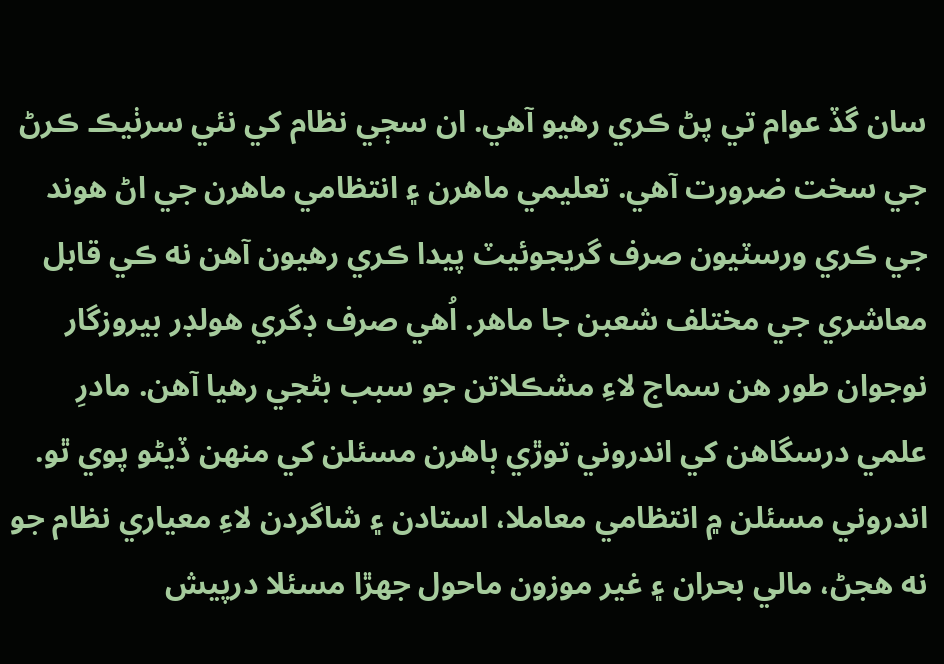سان گڏ عوام تي پڻ ڪري رهيو آهي. ان سڄي نظام کي نئي سرٺيڪ ڪرڻ جي سخت ضرورت آهي. تعليمي ماهرن ۽ انتظامي ماهرن جي اڻ هوند جي ڪري ورسٽيون صرف گريجوئيٽ پيدا ڪري رهيون آهن نه ڪي قابل معاشري جي مختلف شعبن جا ماهر. اُهي صرف ڊگري هولڊر بيروزگار نوجوان طور هن سماج لاءِ مشڪلاتن جو سبب بڻجي رهيا آهن. مادرِ علمي درسگاهن کي اندروني توڙي ٻاهرن مسئلن کي منهن ڏيڻو پوي ٿو. اندروني مسئلن ۾ انتظامي معاملا، استادن ۽ شاگردن لاءِ معياري نظام جو نه هجڻ، مالي بحران ۽ غير موزون ماحول جهڙا مسئلا درپيش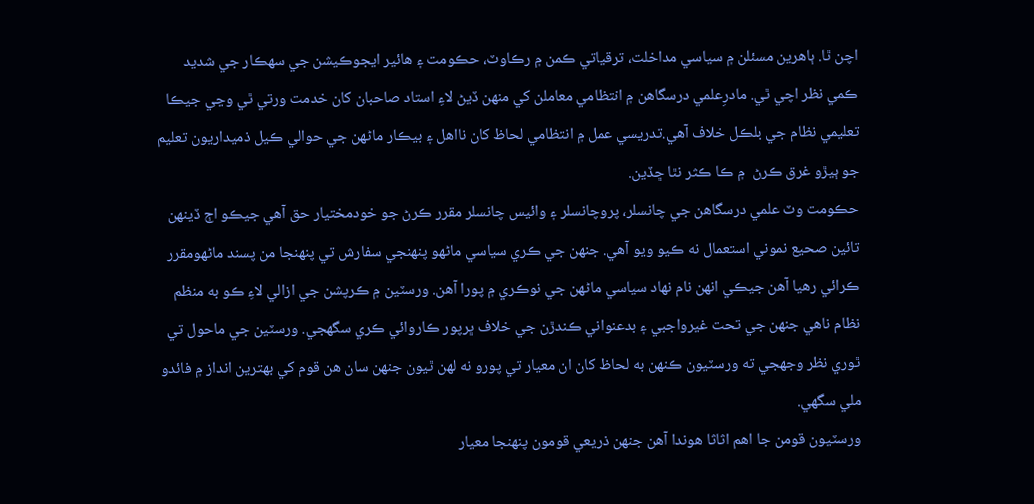اچن ٿا. ٻاهرين مسئلن ۾ سياسي مداخلت، ترقياتي ڪمن ۾ رڪاوٽ، حڪومت ۽ هائير ايجوڪيشن جي سهڪار جي شديد ڪمي نظر اچي ٿي. مادرِعلمي درسگاهن ۾ انتظامي معاملن کي منهن ڏيڻ لاءِ استاد صاحبان کان خدمت ورتي ٿي وڃي جيڪا تعليمي نظام جي بلڪل خلاف آهي.تدريسي عمل ۾ انتظامي لحاظ کان نااهل ۽ بيڪار ماڻهن جي حوالي ڪيل ذميداريون تعليم جو ٻيڙو غرق ڪرڻ  ۾ ڪا ڪثر نٿا ڇڏين.
حڪومت وٽ علمي درسگاهن جي چانسلر، پروچانسلر ۽ وائيس چانسلر مقرر ڪرڻ جو خودمختيار حق آهي جيڪو اڄ ڏينهن تائين صحيع نموني استعمال نه ڪيو ويو آهي. جنهن جي ڪري سياسي ماڻهو پنهنجي سفارش تي پنهنجا من پسند ماڻهومقرر ڪرائي رهيا آهن جيڪي انهن نام نهاد سياسي ماڻهن جي نوڪري ۾ پورا آهن. ورسٽين ۾ ڪرپشن جي ازالي لاءِ ڪو به منظم نظام ناهي جنهن جي تحت غيرواجبي ۽ بدعنواني ڪندڙن جي خلاف ڀرپور ڪاروائي ڪري سگهجي. ورسٽين جي ماحول تي ٿوري نظر وجهجي ته ورسٽيون ڪنهن به لحاظ کان ان معيار تي پورو نه لهن ٿيون جنهن سان هن قوم کي بهترين انداز ۾ فائدو ملي سگهي.
ورسٽيون قومن جا اهم اثاثا هوندا آهن جنهن ذريعي قومون پنهنجا معيار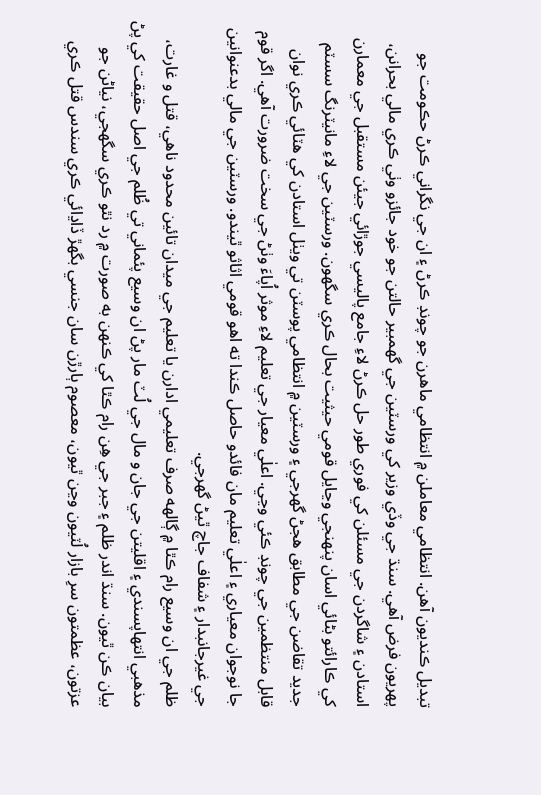تبديل ڪنديون آهن. انتظامي معاملن ۾ انتظامي ماهرن جو چونڊ ڪرڻ ۽ ان جي نگراني ڪرڻ حڪومت جو پهريون فرض آهي. سنڌ جي وڏي وزير کي ورسٽين جي گهمبير حالتن جو خود جائزو وٺي ڪري مالي بحرانن، استادن ۽ شاگردن جي مسئلن کي فوري طور حل ڪرڻ لاءِ جامع پاليسي جوڙائي جيئن مستقبل جي معمارن کي ڪارائتو بڻائي اسان پنهنجي وڃايل قومي حيثيت بحال ڪري سگهون. ورسٽين جي لاءِ مانيٽرنگ سسٽم جديد تقاضن جي مطابق هجڻ گهرجي ۽ ورسٽين ۾ انتظامي پوسٽن تي ويٺل استادن کي هٽائي ڪري نوان قابل منتظمين جي چونڊ ڪئي وڃي. اعلٰي معيار جي تعليم لاءِ موثر اُپاءَ وٺڻ جي سخت ضرورت آهي. اگر قوم جا نوجوان معياري ۽ اعلٰي تعليم مان فائدو حاصل ڪندا ته اهو قومي اثاثو ٿيندو. ورسٽين جي مالي بدعنوانين جي غيرجانبدار ۽ شفاف جاچ ٿيڻ گهرجي.
ظلم جي ان وسيع رام ڪٿا ۾ ڳالهه صرف تعليمي ادارن يا تعليم جي ميدان تائين محدود ناهي، قتل و غارت، مذهبي انتهاپسندي ۽ اقليتن جي جان و مال جي لُٽ مار پڻ ان وسيع پئماني تي ظُلم جي اصل حقيقت کي پڻ بيان ڪن ٿيون. سنڌ اندر ظلم ۽ جبر جي هِن رام ڪٿا کي ڪنهن به صورت ۾ رد نٿو ڪري سگهجي، نياڻن جو عزتون، عظمتون سرِ بازار لُٽيون وڃن ٿيون، معصوم ٻارڙن سان جنسي بگهڙ ڏاڍائي ڪري سندس قتل ڪري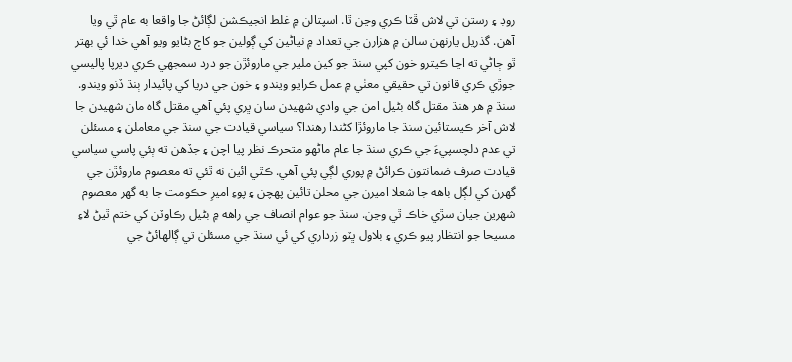روڊ ۽ رستن تي لاش ڦٽا ڪري وڃن ٿا. اسپتالن ۾ غلط انجيڪشن لڳائڻ جا واقعا به عام ٿي ويا آهن. گذريل يارنهن سالن ۾ هزارن جي تعداد ۾ نياڻين کي ڳولين جو کاڄ بڻايو ويو آهي خدا ئي بهتر ٿو ڄاڻي ته اڃا ڪيترو خون کپي سنڌ جو کين ملير جي ماروئڙن جو درد سمجهي ڪري ديرپا پاليسي جوڙي ڪري قانون تي حقيقي معنٰي ۾ عمل ڪرايو ويندو ۽ خون جي دريا کي پائيدار ٻنڌ ڏنو ويندو.
سنڌ ۾ هر هنڌ مقتل گاه بڻيل امن جي وادي شهيدن سان ڀري پئي آهي مقتل گاه مان شهيدن جا لاش آخر ڪيستائين سنڌ جا ماروئڙا کڻندا رهندا؟ سياسي قيادت جي سنڌ جي معاملن ۽ مسئلن تي عدم دلچسپيءَ جي ڪري سنڌ جا عام ماڻهو متحرڪ نظر پيا اچن ۽ جڏهن ته ٻئي پاسي سياسي قيادت صرف ضمانتون ڪرائڻ ۾ پوري لڳي پئي آهي. ڪٿي ائين نه ٿئي ته معصوم ماروئڙن جي گهرن کي لڳل باهه جا شعلا اميرن جي محلن تائين پهچن ۽ پوءِ اميرِ حڪومت جا به گهر معصوم شهرين جيان سڙي خاڪ ٿي وڃن. سنڌ جو عوام انصاف جي راهه ۾ بڻيل رڪاوٽن کي ختم ٿيڻ لاءِ مسيحا جو انتظار پيو ڪري ۽ بلاول ڀٽو زرداري کي ئي سنڌ جي مسئلن تي ڳالهائڻ جي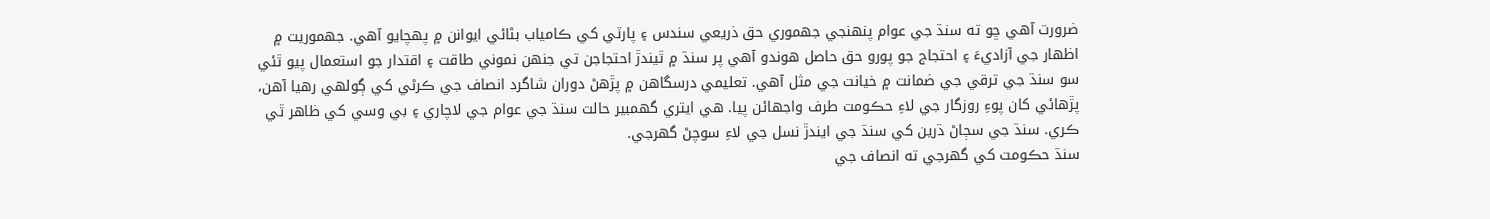ضرورت آهي ڇو ته سنڌ جي عوام پنهنجي جهموري حق ذريعي سندس ۽ پارٽي کي ڪامياب بڻائي ايوانن ۾ پهچايو آهي. جهموريت ۾ اظهار جي آزاديءَ ۽ احتجاج جو پورو حق حاصل هوندو آهي پر سنڌ ۾ ٿيندڙ احتجاجن تي جنهن نموني طاقت ۽ اقتدار جو استعمال پيو ٿئي سو سنڌ جي ترقي جي ضمانت ۾ خيانت جي مثل آهي. تعليمي درسگاهن ۾ پڙهڻ دوران شاگرد انصاف جي ڪرڻي کي ڳولهي رهيا آهن، پڙهائي کان پوءِ روزگار جي لاءِ حڪومت طرف واجهائن پيا. هي ايتري گهمبير حالت سنڌ جي عوام جي لاچاري ۽ بي وسي کي ظاهر ٿي ڪري. سنڌ جي سڄاڻ ڌرين کي سنڌ جي ايندڙ نسل جي لاءِ سوچڻ گهرجي.
سنڌ حڪومت کي گهرجي ته انصاف جي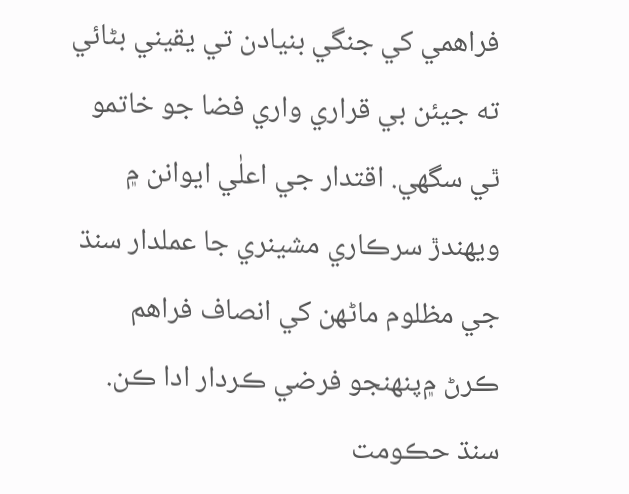فراهمي کي جنگي بنيادن تي يقيني بڻائي ته جيئن بي قراري واري فضا جو خاتمو ٿي سگهي. اقتدار جي اعلٰي ايوانن ۾ ويهندڙ سرڪاري مشينري جا عملدار سنڌ جي مظلوم ماڻهن کي انصاف فراهم ڪرڻ ۾پنهنجو فرضي ڪردار ادا ڪن. سنڌ حڪومت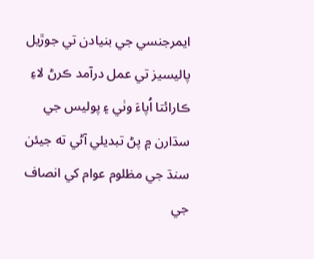ايمرجنسي جي بنيادن تي جوڙيل پاليسيز تي عمل درآمد ڪرڻ لاءِ ڪارائتا اُپاءَ وٺي ۽ پوليس جي سڌارن ۾ پڻ تبديلي آڻي ته جيئن سنڌ جي مظلوم عوام کي انصاف جي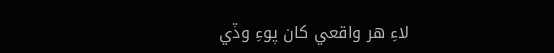لاءِ هر واقعي کان پوءِ وڏي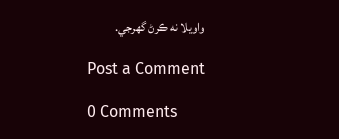واويلا نه ڪرڻ گهرجي.

Post a Comment

0 Comments